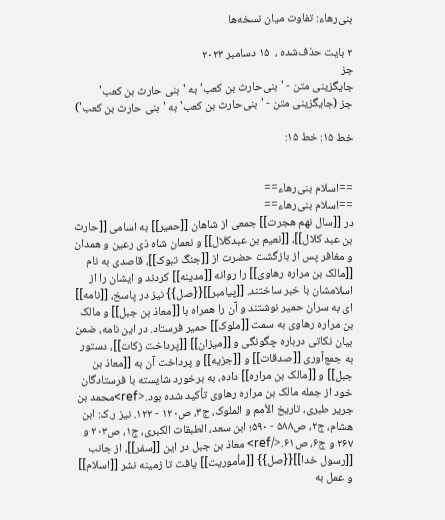بنی‌رهاء: تفاوت میان نسخه‌ها

۲ بایت حذف‌شده ،  ۱۵ دسامبر ۲۰۲۳
جز
جایگزینی متن - 'بنی‌حارث بن کعب' به 'بنی حارث بن کعب'
جز (جایگزینی متن - 'بنی‌حارث بن کعب' به 'بنی حارث بن کعب')

خط ۱۵: خط ۱۵:


==اسلام بنی‌رهاء==
==اسلام بنی‌رهاء==
در [[سال نهم هجرت]] جمعی از شاهان [[حمیر]] به اسامی [[حارث بن عبد کلال]]، [[نعیم بن عبدکلال]] و نعمان شاه ذی رعین و همدان و مغافر پس از بازگشت حضرت از [[جنگ تبوک]]، قاصدی به نام [[مالک بن مراره رهاوی]] را روانه [[مدینه]] کردند و ایشان را از اسلامشان با خبر ساختند. [[پیامبر]]{{صل}} نیز در پاسخ، [[نامه]] ای به سران حمیر نوشتند و آن را همراه با [[معاذ بن جبل]] و مالک بن مراره رهاوی به سمت [[ملوک]] حمیر فرستاد. در این نامه، ضمن بیان نکاتی درباره چگونگی و [[میزان]] [[پرداخت زکات]]، دستور به جمع‌آوری [[صدقات]] و [[جزیه]] و پرداخت آن به [[معاذ بن جبل]] و [[مالک بن مراره]] داده، به برخورد شایسته با فرستادگان خود از جمله مالک بن مراره رهاوی تأکید شده بود.<ref>محمد بن جریر طبری، تاریخ الأمم و الملوک، ج۳، ص۱۲۰ - ۱۲۲. نیز ر.ک: ابن هشام، ج۲، ص۵۸۸ - ۵۹۰؛ ابن سعد، الطبقات الکبری، ج۱، ص۲۰۳ و ۲۶۷ و ج۶، ص۶۱.</ref> معاذ بن جبل در این [[سفر]]، از جانب [[رسول خدا]]{{صل}} [[مأموریت]] یافت تا زمینه نشر [[اسلام]] و عمل به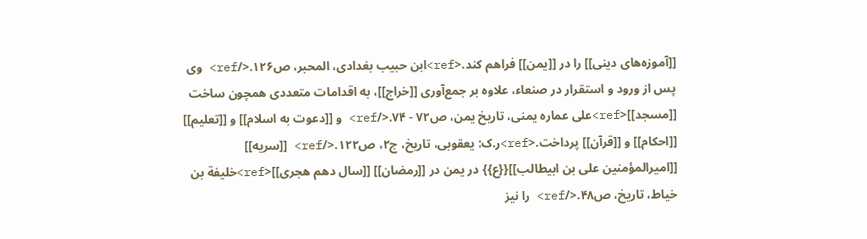[[آموزه‌های دینی]] را در [[یمن]] فراهم کند.<ref>ابن حبیب بغدادی، المحبر، ص۱۲۶.</ref> وی پس از ورود و استقرار در صنعاء، علاوه بر جمع‌آوری [[خراج]]، به اقدامات متعددی همچون ساخت [[مسجد]]<ref>علی عماره یمنی، تاریخ یمن، ص۷۲ - ۷۴.</ref> و [[دعوت به اسلام]] و [[تعلیم]] [[احکام]] و [[قرآن]] پرداخت.<ref>ر.ک: یعقوبی، تاریخ، ج۲، ص۱۲۲.</ref> [[سریه]] [[امیرالمؤمنین علی بن ابیطالب]]{{ع}} در یمن در [[رمضان]] [[سال دهم هجری]]<ref>خلیفة بن خیاط، تاریخ، ص۴۸.</ref> را نیز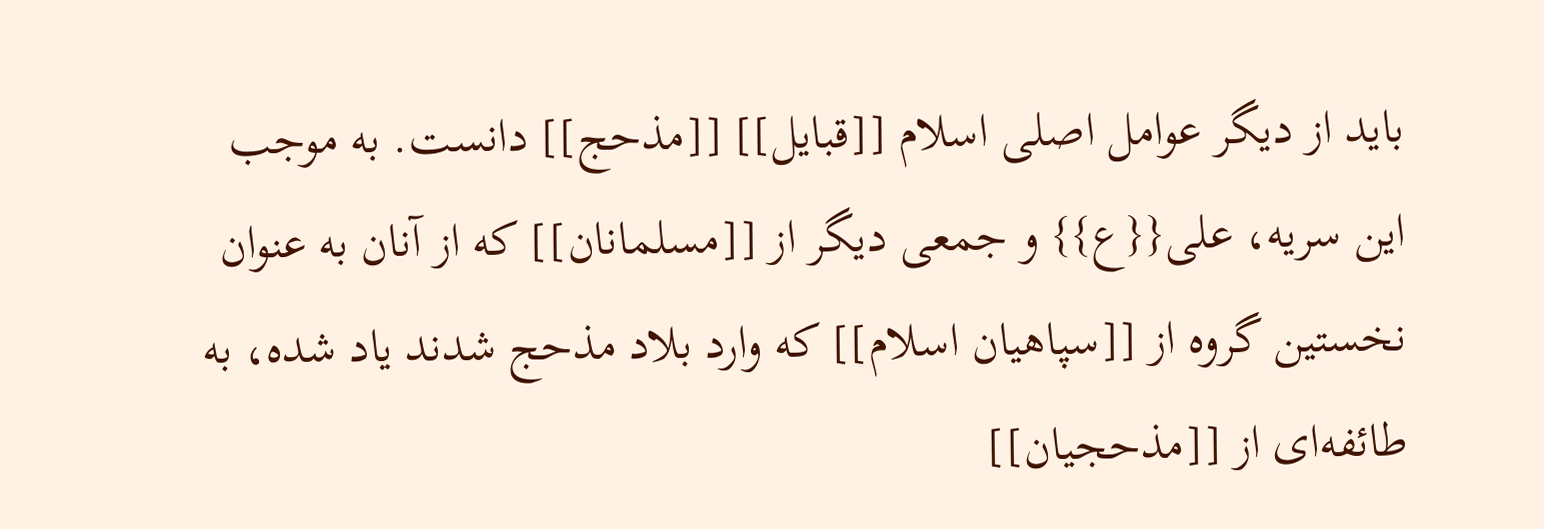باید از دیگر عوامل اصلی اسلام [[قبایل]] [[مذحج]] دانست. به موجب این سریه، علی{{ع}} و جمعی دیگر از [[مسلمانان]] که از آنان به عنوان نخستین گروه از [[سپاهیان اسلام]] که وارد بلاد مذحج شدند یاد شده، به طائفه‌ای از [[مذحجیان]]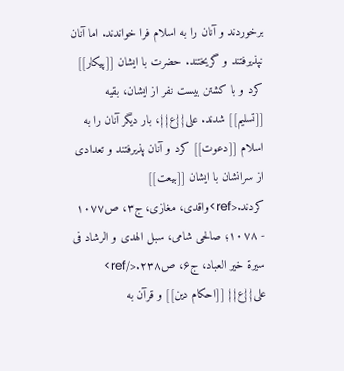برخوردند و آنان را به اسلام فرا خواندند. اما آنان نپذیرفتند و گریختند. حضرت با ایشان [[پیکار]] کرد و با کشتن بیست نفر از ایشان، بقیه [[تسلیم]] شدند. علی{{ع}}، بار دیگر آنان را به اسلام [[دعوت]] کرد و آنان پذیرفتند و تعدادی از سرانشان با ایشان [[بیعت]] کردند.<ref>واقدی، مغازی، ج۳، ص۱۰۷۷ - ۱۰۷۸؛ صالحی شامی، سبل الهدی و الرشاد فی سیرة خیر العباد، ج۶، ص۲۳۸.</ref> علی{{ع}} [[احکام دین]] و قرآن به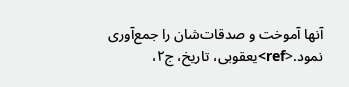آنها آموخت و صدقات‌شان را جمع‌آوری نمود.<ref>یعقوبی، تاریخ، ج۲،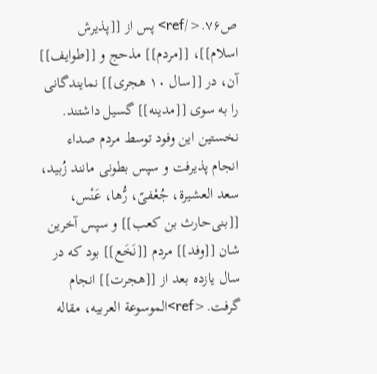ص۷۶.</ref> پس از [[پذیرش اسلام]]، [[مردم]] مذحج و [[طوایف]] آن، در [[سال ۱۰ هجری]] نمایندگانی را به سوی [[مدینه]] گسیل داشتند. نخستین این وفود توسط مردم صداء انجام پذیرفت و سپس بطونی مانند زُبید، سعد العشیرة، جُعْفیّ، رُّها، عَنْس، [[بنی‌حارث بن کعب]] و سپس آخرین شان [[وفد]] مردم [[نَخَع]] بود که در سال یازده بعد از [[هجرت]] انجام گرفت.<ref>الموسوعة العربیه، مقاله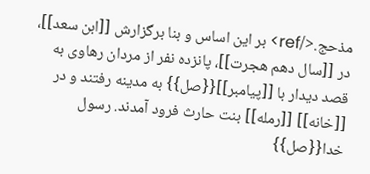مذحج.</ref> بر این اساس و بنا برگزارش [[ابن سعد]]، در [[سال دهم هجرت]]، پانزده نفر از مردان رهاوی به قصد دیدار با [[پیامبر]]{{صل}} به مدینه رفتند و در [[خانه]] [[رمله]] بنت حارث فرود آمدند. رسول خدا{{صل}}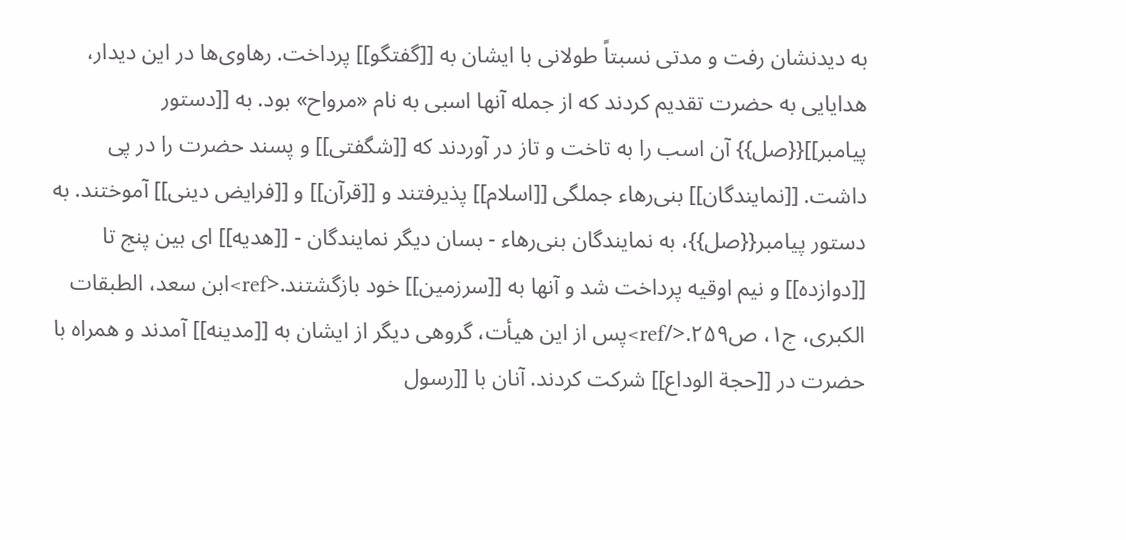به دیدنشان رفت و مدتی نسبتاً طولانی با ایشان به [[گفتگو]] پرداخت. رهاوی‌ها در این دیدار، هدایایی به حضرت تقدیم کردند که از جمله آنها اسبی به نام «مرواح» بود. به [[دستور پیامبر]]{{صل}} آن اسب را به تاخت و تاز در آوردند که [[شگفتی]] و پسند حضرت را در پی داشت. [[نمایندگان]] بنی‌رهاء جملگی [[اسلام]] پذیرفتند و [[قرآن]] و [[فرایض دینی]] آموختند. به دستور پیامبر{{صل}}، به نمایندگان بنی‌رهاء - بسان دیگر نمایندگان - [[هدیه]] ای بین پنج تا [[دوازده]] و نیم اوقیه پرداخت شد و آنها به [[سرزمین]] خود بازگشتند.<ref>ابن سعد، الطبقات الکبری، ج۱، ص۲۵۹.</ref>پس از این هیأت، گروهی دیگر از ایشان به [[مدینه]] آمدند و همراه با حضرت در [[حجة الوداع]] شرکت کردند. آنان با [[رسول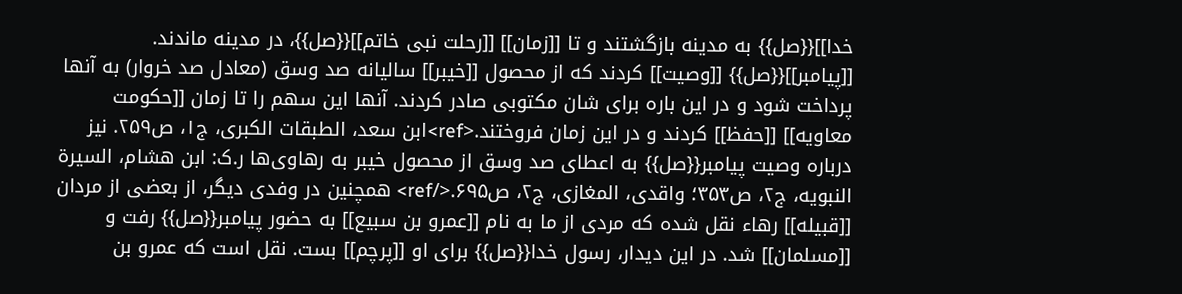خدا]]{{صل}} به مدینه بازگشتند و تا [[زمان]] [[رحلت نبی خاتم]]{{صل}}، در مدینه ماندند. [[پیامبر]]{{صل}} [[وصیت]] کردند که از محصول [[خیبر]] سالیانه صد وسق (معادل صد خروار) به آنها پرداخت شود و در این باره برای شان مکتوبی صادر کردند. آنها این سهم را تا زمان [[حکومت معاویه]] [[حفظ]] کردند و در این زمان فروختند.<ref>ابن سعد، الطبقات الکبری، ج۱، ص۲۵۹. نیز درباره وصیت پیامبر{{صل}} به اعطای صد وسق از محصول خیبر به رهاوی‌ها ر.ک: ابن هشام، السیرة النبویه، ج۲، ص۳۵۳؛ واقدی، المغازی، ج۲، ص۶۹۵.</ref> همچنین در وفدی دیگر، از بعضی از مردان [[قبیله]] رهاء نقل شده که مردی از ما به نام [[عمرو بن سبیع]] به حضور پیامبر{{صل}} رفت و [[مسلمان]] شد. در این دیدار، رسول خدا{{صل}} برای او [[پرچم]] بست. نقل است که عمرو بن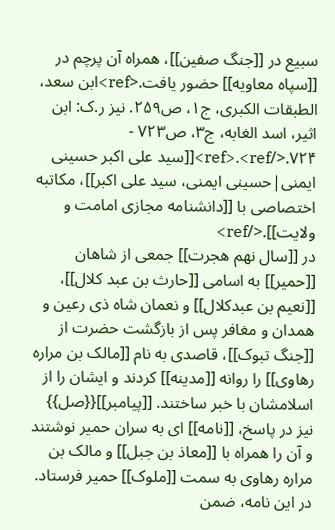سبیع در [[جنگ صفین]]، همراه آن پرچم در [[سپاه معاویه]] حضور یافت.<ref>ابن سعد، الطبقات الکبری، ج۱، ص۲۵۹. نیز ر.ک: ابن اثیر، اسد الغابه، ج۳، ص۷۲۳ - ۷۲۴.</ref>.<ref>[[سید علی اکبر حسینی ایمنی|حسینی ایمنی، سید علی اکبر]]، مکاتبه اختصاصی با [[دانشنامه مجازی امامت و ولایت]].</ref>
در [[سال نهم هجرت]] جمعی از شاهان [[حمیر]] به اسامی [[حارث بن عبد کلال]]، [[نعیم بن عبدکلال]] و نعمان شاه ذی رعین و همدان و مغافر پس از بازگشت حضرت از [[جنگ تبوک]]، قاصدی به نام [[مالک بن مراره رهاوی]] را روانه [[مدینه]] کردند و ایشان را از اسلامشان با خبر ساختند. [[پیامبر]]{{صل}} نیز در پاسخ، [[نامه]] ای به سران حمیر نوشتند و آن را همراه با [[معاذ بن جبل]] و مالک بن مراره رهاوی به سمت [[ملوک]] حمیر فرستاد. در این نامه، ضمن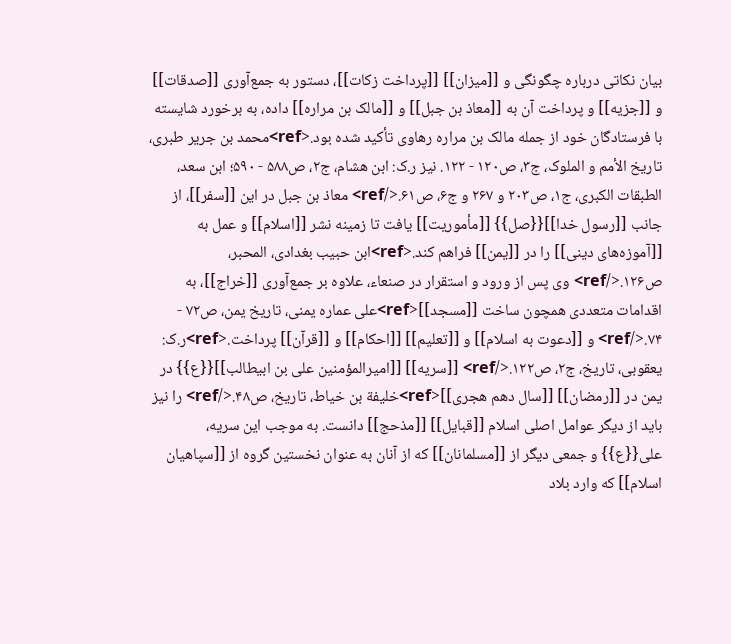بیان نکاتی درباره چگونگی و [[میزان]] [[پرداخت زکات]]، دستور به جمع‌آوری [[صدقات]] و [[جزیه]] و پرداخت آن به [[معاذ بن جبل]] و [[مالک بن مراره]] داده، به برخورد شایسته با فرستادگان خود از جمله مالک بن مراره رهاوی تأکید شده بود.<ref>محمد بن جریر طبری، تاریخ الأمم و الملوک، ج۳، ص۱۲۰ - ۱۲۲. نیز ر.ک: ابن هشام، ج۲، ص۵۸۸ - ۵۹۰؛ ابن سعد، الطبقات الکبری، ج۱، ص۲۰۳ و ۲۶۷ و ج۶، ص۶۱.</ref> معاذ بن جبل در این [[سفر]]، از جانب [[رسول خدا]]{{صل}} [[مأموریت]] یافت تا زمینه نشر [[اسلام]] و عمل به [[آموزه‌های دینی]] را در [[یمن]] فراهم کند.<ref>ابن حبیب بغدادی، المحبر، ص۱۲۶.</ref> وی پس از ورود و استقرار در صنعاء، علاوه بر جمع‌آوری [[خراج]]، به اقدامات متعددی همچون ساخت [[مسجد]]<ref>علی عماره یمنی، تاریخ یمن، ص۷۲ - ۷۴.</ref> و [[دعوت به اسلام]] و [[تعلیم]] [[احکام]] و [[قرآن]] پرداخت.<ref>ر.ک: یعقوبی، تاریخ، ج۲، ص۱۲۲.</ref> [[سریه]] [[امیرالمؤمنین علی بن ابیطالب]]{{ع}} در یمن در [[رمضان]] [[سال دهم هجری]]<ref>خلیفة بن خیاط، تاریخ، ص۴۸.</ref> را نیز باید از دیگر عوامل اصلی اسلام [[قبایل]] [[مذحج]] دانست. به موجب این سریه، علی{{ع}} و جمعی دیگر از [[مسلمانان]] که از آنان به عنوان نخستین گروه از [[سپاهیان اسلام]] که وارد بلاد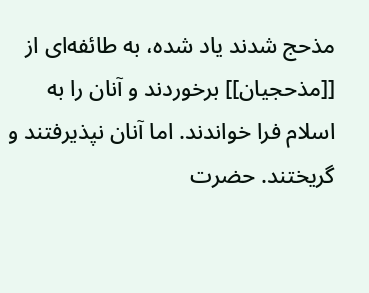مذحج شدند یاد شده، به طائفه‌ای از [[مذحجیان]] برخوردند و آنان را به اسلام فرا خواندند. اما آنان نپذیرفتند و گریختند. حضرت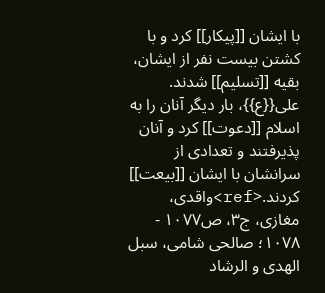با ایشان [[پیکار]] کرد و با کشتن بیست نفر از ایشان، بقیه [[تسلیم]] شدند. علی{{ع}}، بار دیگر آنان را به اسلام [[دعوت]] کرد و آنان پذیرفتند و تعدادی از سرانشان با ایشان [[بیعت]] کردند.<ref>واقدی، مغازی، ج۳، ص۱۰۷۷ - ۱۰۷۸؛ صالحی شامی، سبل الهدی و الرشاد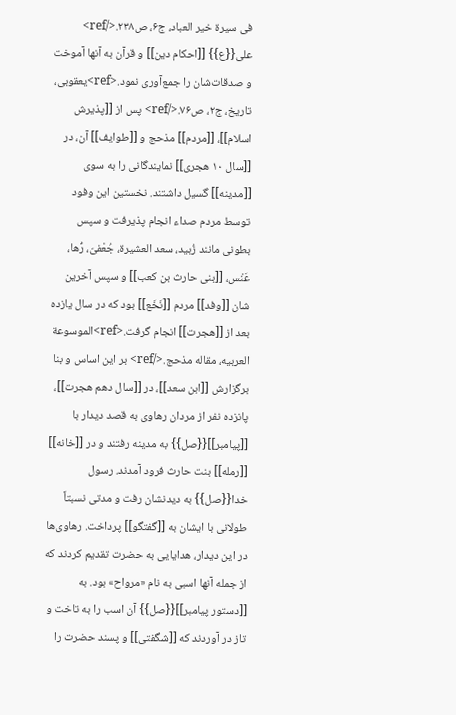فی سیرة خیر العباد، ج۶، ص۲۳۸.</ref> علی{{ع}} [[احکام دین]] و قرآن به آنها آموخت و صدقات‌شان را جمع‌آوری نمود.<ref>یعقوبی، تاریخ، ج۲، ص۷۶.</ref> پس از [[پذیرش اسلام]]، [[مردم]] مذحج و [[طوایف]] آن، در [[سال ۱۰ هجری]] نمایندگانی را به سوی [[مدینه]] گسیل داشتند. نخستین این وفود توسط مردم صداء انجام پذیرفت و سپس بطونی مانند زُبید، سعد العشیرة، جُعْفیّ، رُّها، عَنْس، [[بنی حارث بن کعب]] و سپس آخرین شان [[وفد]] مردم [[نَخَع]] بود که در سال یازده بعد از [[هجرت]] انجام گرفت.<ref>الموسوعة العربیه، مقاله مذحج.</ref> بر این اساس و بنا برگزارش [[ابن سعد]]، در [[سال دهم هجرت]]، پانزده نفر از مردان رهاوی به قصد دیدار با [[پیامبر]]{{صل}} به مدینه رفتند و در [[خانه]] [[رمله]] بنت حارث فرود آمدند. رسول خدا{{صل}} به دیدنشان رفت و مدتی نسبتاً طولانی با ایشان به [[گفتگو]] پرداخت. رهاوی‌ها در این دیدار، هدایایی به حضرت تقدیم کردند که از جمله آنها اسبی به نام «مرواح» بود. به [[دستور پیامبر]]{{صل}} آن اسب را به تاخت و تاز در آوردند که [[شگفتی]] و پسند حضرت را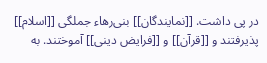در پی داشت. [[نمایندگان]] بنی‌رهاء جملگی [[اسلام]] پذیرفتند و [[قرآن]] و [[فرایض دینی]] آموختند. به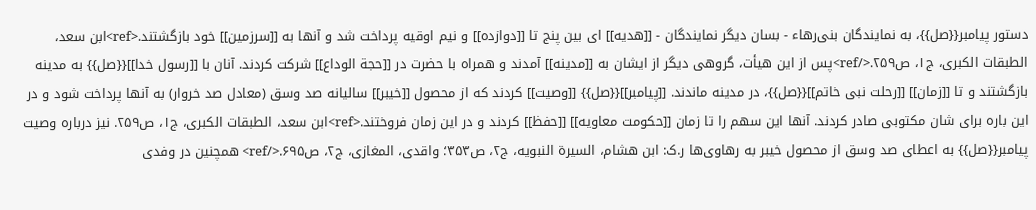دستور پیامبر{{صل}}، به نمایندگان بنی‌رهاء - بسان دیگر نمایندگان - [[هدیه]] ای بین پنج تا [[دوازده]] و نیم اوقیه پرداخت شد و آنها به [[سرزمین]] خود بازگشتند.<ref>ابن سعد، الطبقات الکبری، ج۱، ص۲۵۹.</ref>پس از این هیأت، گروهی دیگر از ایشان به [[مدینه]] آمدند و همراه با حضرت در [[حجة الوداع]] شرکت کردند. آنان با [[رسول خدا]]{{صل}} به مدینه بازگشتند و تا [[زمان]] [[رحلت نبی خاتم]]{{صل}}، در مدینه ماندند. [[پیامبر]]{{صل}} [[وصیت]] کردند که از محصول [[خیبر]] سالیانه صد وسق (معادل صد خروار) به آنها پرداخت شود و در این باره برای شان مکتوبی صادر کردند. آنها این سهم را تا زمان [[حکومت معاویه]] [[حفظ]] کردند و در این زمان فروختند.<ref>ابن سعد، الطبقات الکبری، ج۱، ص۲۵۹. نیز درباره وصیت پیامبر{{صل}} به اعطای صد وسق از محصول خیبر به رهاوی‌ها ر.ک: ابن هشام، السیرة النبویه، ج۲، ص۳۵۳؛ واقدی، المغازی، ج۲، ص۶۹۵.</ref> همچنین در وفدی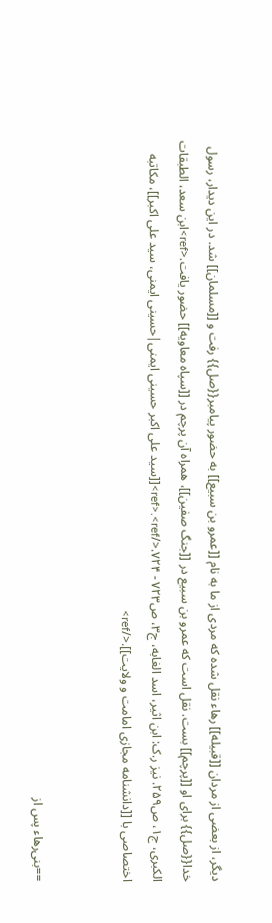دیگر، از بعضی از مردان [[قبیله]] رهاء نقل شده که مردی از ما به نام [[عمرو بن سبیع]] به حضور پیامبر{{صل}} رفت و [[مسلمان]] شد. در این دیدار، رسول خدا{{صل}} برای او [[پرچم]] بست. نقل است که عمرو بن سبیع در [[جنگ صفین]]، همراه آن پرچم در [[سپاه معاویه]] حضور یافت.<ref>ابن سعد، الطبقات الکبری، ج۱، ص۲۵۹. نیز ر.ک: ابن اثیر، اسد الغابه، ج۳، ص۷۲۳ - ۷۲۴.</ref>.<ref>[[سید علی اکبر حسینی ایمنی|حسینی ایمنی، سید علی اکبر]]، مکاتبه اختصاصی با [[دانشنامه مجازی امامت و ولایت]].</ref>


==بنی‌رهاء پس از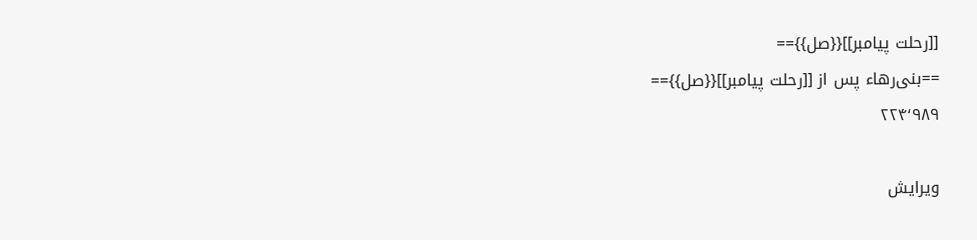[[رحلت پیامبر]]{{صل}}==
==بنی‌رهاء پس از [[رحلت پیامبر]]{{صل}}==
۲۲۴٬۹۸۹

ویرایش